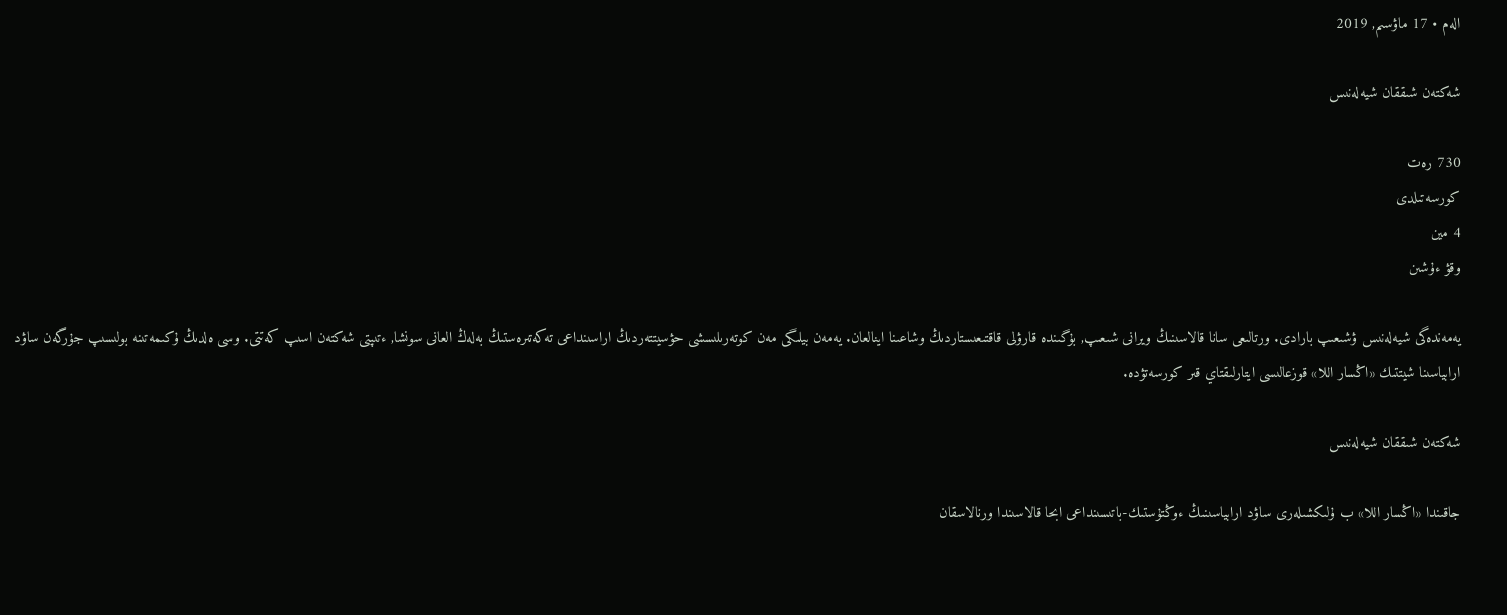الەم • 17 ماۋسىم, 2019

شەكتەن شىققان شيەلەنىس

730 رەت
كورسەتىلدى
4 مين
وقۋ ءۇشىن

يەمەندەگى شيەلەنىس ۋشىعىپ بارادى. ورتالىعى سانا قالاسىنىڭ ويرانى شىعىپ, بۇگىندە قارۋلى قاقتىعىستاردىڭ وشاعىنا اينالعان. يەمەن بيلىگى مەن كوتەرىلىسشى حۋسيتتەردىڭ اراسىنداعى تەكەتىرەستىڭ بەلەڭ العانى سونشا, ءتىپتى شەكتەن اسىپ كەتتى. وسى ەلدىڭ ۇكىمەتىنە بولىسىپ جۇرگەن ساۋد ارابياسىنا شيتتىك «اڭسار اللا» قوزعالىسى ايتارلىقتاي قىر كورسەتۋدە.

شەكتەن شىققان شيەلەنىس

جاقىندا «اڭسار اللا» ب ۇلىكشىلەرى ساۋد ارابياسىنىڭ ءوڭتۇستىك-باتىسىنداعى ابحا قالاسىندا ورنالاسقان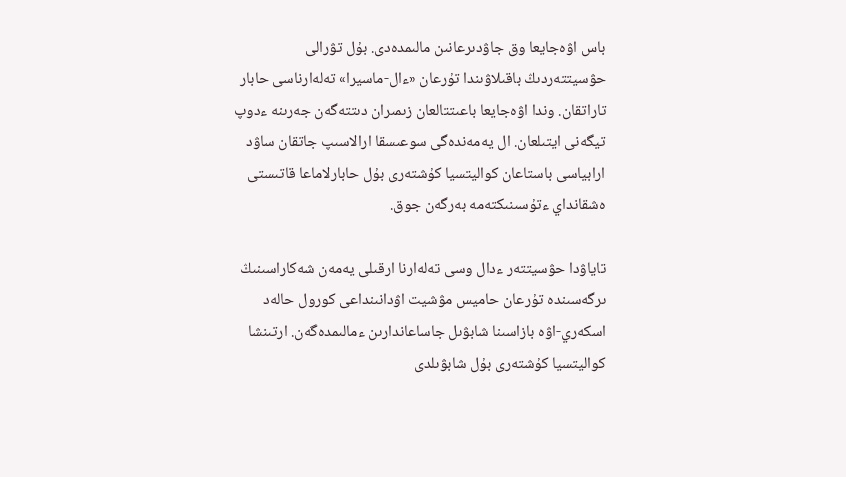باس اۋەجايعا وق جاۋدىرعانىن مالىمدەدى. بۇل تۋرالى حۋسيتتەردىڭ باقىلاۋىندا تۇرعان «ءال-ماسيرا» تەلەارناسى حابار تاراتقان. وندا اۋەجايعا باعىتتالعان زىمىران دىتتەگەن جەرىنە ءدوپ تيگەنى ايتىلعان. ال يەمەندەگى سوعىسقا ارالاسىپ جاتقان ساۋد ارابياسى باستاعان كواليتسيا كۇشتەرى بۇل حابارلاماعا قاتىستى ەشقانداي ءتۇسىنىكتەمە بەرگەن جوق.

تاياۋدا حۋسيتتەر ءدال وسى تەلەارنا ارقىلى يەمەن شەكاراسىنىڭ ىرگەسىندە تۇرعان حاميس مۋشيت اۋدانىنداعى كورول حالەد اسكەري-اۋە بازاسىنا شابۋىل جاساعاندارىن ءمالىمدەگەن. ارتىنشا كواليتسيا كۇشتەرى بۇل شابۋىلدى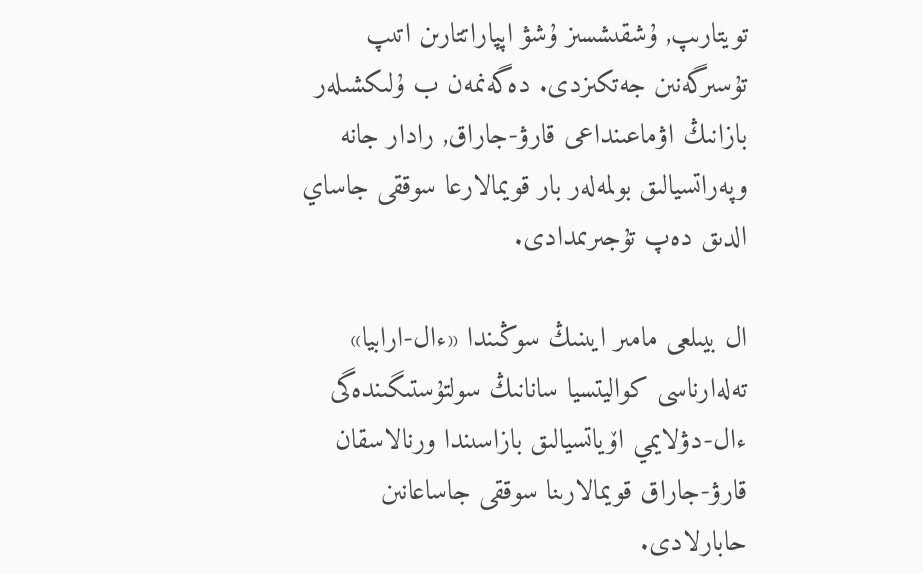تويتارىپ, ۇشقىشسىز ۇشۋ اپپاراتتارىن اتىپ تۇسىرگەنىن جەتكىزدى. دەگەنمەن ب ۇلىكشىلەر بازانىڭ اۋماعىنداعى قارۋ-جاراق, رادار جانە وپەراتسيالىق بولمەلەر بار قويمالارعا سوققى جاساي الدىق دەپ تۇجىرىمدادى.

ال بيىلعى مامىر ايىنىڭ سوڭىندا «ءال-ارابيا» تەلەارناسى كواليتسيا سانانىڭ سولتۇستىگىندەگى ءال-دۋلايمي اۆياتسيالىق بازاسىندا ورنالاسقان قارۋ-جاراق قويمالارىنا سوققى جاساعانىن حابارلادى.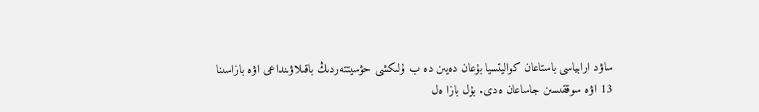ساۋد ارابياسى باستاعان كواليتسيا بۇعان دەيىن دە ب ۇلىكشى حۋسيتتەردىڭ باقىلاۋىنداعى اۋە بازاسىنا 13 اۋە سوققىسىن جاساعان ەدى. بۇل بازا ەل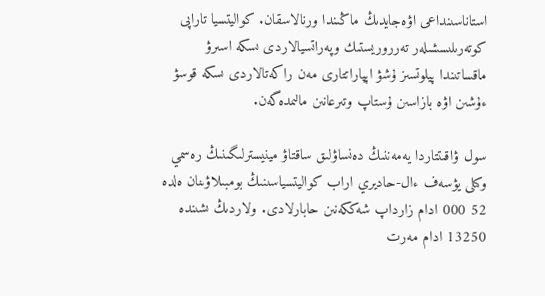استاناسىنداعى اۋەجايدىڭ ماڭىندا ورنالاسقان. كواليتسيا تاراپى كوتەرىلىسشىلەر تەرروريستىك وپەراتسيالاردى ىسكە اسىرۋ ماقساتىندا پيلوتسىز ۇشۋ اپپاراتتارى مەن راكەتالاردى ىسكە قوسۋ ءۇشىن اۋە بازاسىن ۇستاپ وتىرعانىن مالىمدەگەن.

سول ۋاقىتتاردا يەمەننىڭ دەنساۋلىق ساقتاۋ مينيسترلىگىنىڭ رەسمي وكىلى يۋسەف ءال-حاديري اراب كواليتسياسىنىڭ بومبىلاۋىنان ەلدە 52 000 ادام زارداپ شەككەنىن حابارلادى. ولاردىڭ ىشىندە 13250 ادام مەرت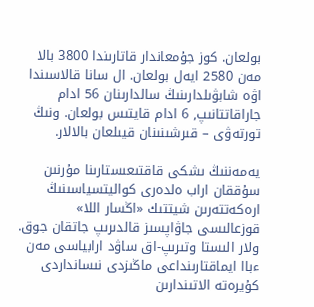بولعان. كوز جۇمعاندار قاتارىندا 3800 بالا مەن 2580 ايەل بولعان. ال سانا قالاسىندا اۋە شابۋىلدارىنىڭ سالدارىنان 56 ادام جاراقاتتانىپ, 6 ادام قايتىس بولعان. ونىڭ تورتەۋى – قىرشىنىنان قيىلعان بالالار.

يەمەننىڭ ىشكى قاقتىعىستارىنا مۇرنىن سۇققان اراب ەلدەرى كواليتسياسىنىڭ ارەكەتتەرىن شيتتىك «اڭسار اللا» قوزعالىسى جاۋاپسىز قالدىرىپ جاتقان جوق. ولار الىستا وتىرىپ-اق ساۋد ارابياسى مەن ءباا ايماقتارىنداعى ماڭىزدى نىسانداردى كۇيرەتە الاتىندارىن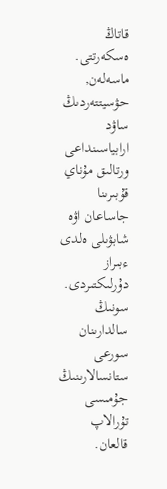قاتاڭ ەسكەرتتى. ماسەلەن, حۋسيتتەردىڭ ساۋد ارابياسىنداعى ورتالىق مۇناي قۇبىرىنا جاساعان اۋە شابۋىلى ەلدى ءبىراز دۇرلىكتىردى. سونىڭ سالدارىنان سورعى ستانسالارىنىڭ جۇمىسى تۇرالاپ قالعان.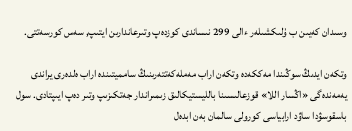وسىدان كەيىن ب ۇلىكشىلەر ءالى 299 نىساندى كوزدەپ وتىرعاندارىن ايتىپ, سەس كورسەتتى.

وتكەن ايدىڭ سوڭىندا مەككەدە وتكەن اراب مەملەكەتتەرىنىڭ سامميتىندە اراب ەلدەرى يراندى يەمەندەگى «اڭسار اللا» قوزعالىسىنا بالليستيكالىق زىمىراندار جەتكىزىپ وتىر دەپ ايىپتادى. سول باسقوسۋدا ساۋد ارابياسى كورولى سالمان بەن ابدەل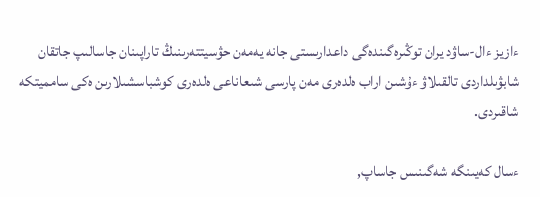ءازيز ءال-ساۋد يران توڭىرەگىندەگى داعدارىستى جانە يەمەن حۋسيتتەرىنىڭ تاراپىنان جاسالىپ جاتقان شابۋىلداردى تالقىلاۋ ءۇشىن اراب ەلدەرى مەن پارسى شىعاناعى ەلدەرى كوشباسشىلارىن ەكى سامميتكە شاقىردى.

ءسال كەيىنگە شەگىنىس جاساپ,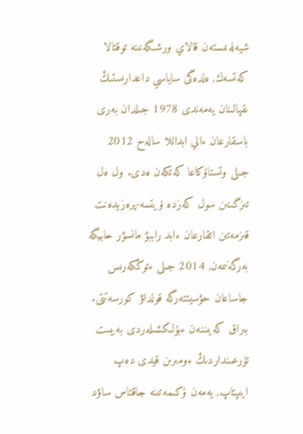شيەلەنىستەن قالاي ورشىگەنىنە توقتالا كەتسەك, ەلدەگى ساياسي داعدارىستىڭ ىقپالىنان يەمەندى 1978 جىلدان بەرى باسقارعان ءالي ابداللا سالەح 2012 جىلى وتستاۆكاعا كەتكەن ەدى. ول ەل تىزگىنىن سول كەزدە ۆيتسە-پرەزيدەنت قىزمەتىن اتقارعان ءابد راببۋ مانسۋر حابيگە بەرگەنىمەن, 2014 جىلى ءتوڭكەرىس جاساعان حۋسيتتەرگە قولداۋ كورسەتتى. بىراق كەيىننەن ءبۇلىكشىلەردى بەيبىت تۇرعىنداردىڭ ءومىرىن قيدى دەپ ايىپتاپ, يەمەن ۇكىمەتىنە جاقتاس ساۋد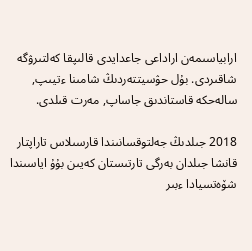ارابياسىمەن اراداعى جاعدايدى قالىپقا كەلتىرۋگە شاقىردى. بۇل حۋسيتتەردىڭ شامىنا ءتيىپ, سالەحكە قاستاندىق جاساپ, مەرت قىلدى.

2018 جىلدىڭ جەلتوقسانىندا قارسىلاس تاراپتار قانشا جىلدان بەرگى تارتىستان كەيىن بۇۇ اياسىندا شۆەتسيادا ءبىر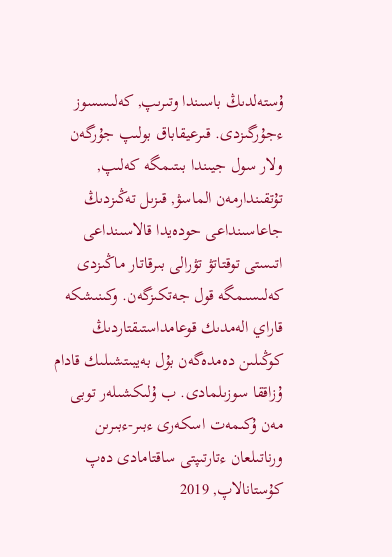ۇستەلدىڭ باسىندا وتىرىپ, كەلىسسوز ءجۇرگىزدى. قىرعيقاباق بولىپ جۇرگەن ولار سول جيىندا بىتىمگە كەلىپ, تۇتقىندارمەن الماسۋ, قىزىل تەڭىزدىڭ جاعاسىنداعى حودەيدا قالاسىنداعى اتىستى توقتاتۋ تۋرالى بىرقاتار ماڭىزدى كەلىسىمگە قول جەتكىزگەن. وكىنىشكە قاراي الەمدىك قوعامداستىقتاردىڭ كوڭىلىن دەمدەگەن بۇل بەيبىتشىلىك قادام ۇزاققا سوزىلمادى. ب ۇلىكشىلەر توبى مەن ۇكىمەت اسكەرى ءبىر-ءبىرىن ورناتىلعان ءتارتىپتى ساقتامادى دەپ كۇستانالاپ, 2019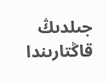جىلدىڭ قاڭتارىندا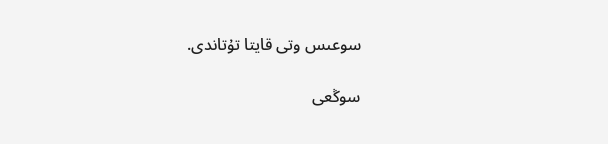سوعىس وتى قايتا تۇتاندى.

سوڭعى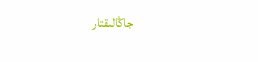جاڭالىقتار